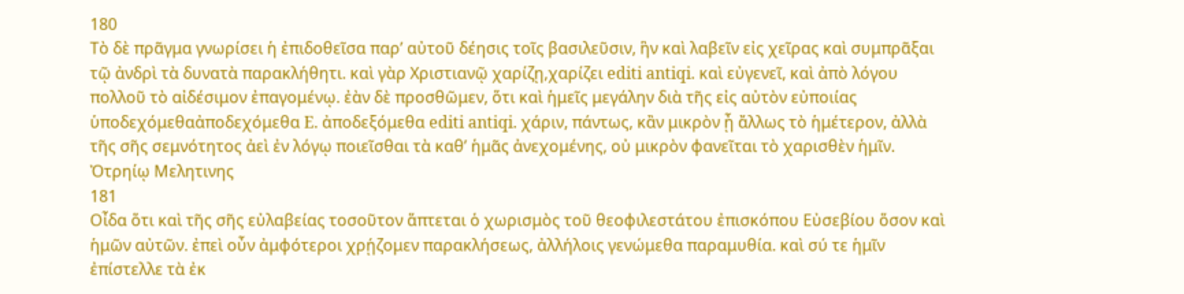180
Τὸ δὲ πρᾶγμα γνωρίσει ἡ ἐπιδοθεῖσα παρʼ αὐτοῦ δέησις τοῖς βασιλεῦσιν, ἣν καὶ λαβεῖν εἰς χεῖρας καὶ συμπρᾶξαι τῷ ἀνδρὶ τὰ δυνατὰ παρακλήθητι. καὶ γὰρ Χριστιανῷ χαρίζῃ,χαρίζει editi antiqi. καὶ εὐγενεῖ, καὶ ἀπὸ λόγου πολλοῦ τὸ αἰδέσιμον ἐπαγομένῳ. ἐὰν δὲ προσθῶμεν, ὅτι καὶ ἡμεῖς μεγάλην διὰ τῆς εἰς αὐτὸν εὐποιίας ὑποδεχόμεθαἀποδεχόμεθα E. ἀποδεξόμεθα editi antiqi. χάριν, πάντως, κἂν μικρὸν ᾖ ἄλλως τὸ ἡμέτερον, ἀλλὰ τῆς σῆς σεμνότητος ἀεὶ ἐν λόγῳ ποιεῖσθαι τὰ καθʼ ἡμᾶς ἀνεχομένης, οὐ μικρὸν φανεῖται τὸ χαρισθὲν ἡμῖν.
Ὀτρηίῳ Μελητινης
181
Οἶδα ὅτι καὶ τῆς σῆς εὐλαβείας τοσοῦτον ἅπτεται ὁ χωρισμὸς τοῦ θεοφιλεστάτου ἐπισκόπου Εὐσεβίου ὅσον καὶ ἡμῶν αὐτῶν. ἐπεὶ οὖν ἀμφότεροι χρῄζομεν παρακλήσεως, ἀλλήλοις γενώμεθα παραμυθία. καὶ σύ τε ἡμῖν ἐπίστελλε τὰ ἐκ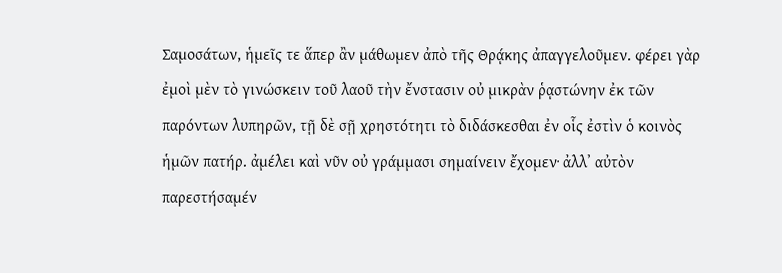Σαμοσάτων, ἡμεῖς τε ἅπερ ἂν μάθωμεν ἀπὸ τῆς Θρᾴκης ἀπαγγελοῦμεν. φέρει γὰρ ἐμοὶ μὲν τὸ γινώσκειν τοῦ λαοῦ τὴν ἔνστασιν οὐ μικρὰν ῥᾳστώνην ἐκ τῶν παρόντων λυπηρῶν, τῇ δὲ σῇ χρηστότητι τὸ διδάσκεσθαι ἐν οἷς ἐστὶν ὁ κοινὸς ἡμῶν πατήρ. ἀμέλει καὶ νῦν οὐ γράμμασι σημαίνειν ἔχομεν· ἀλλʼ αὐτὸν παρεστήσαμέν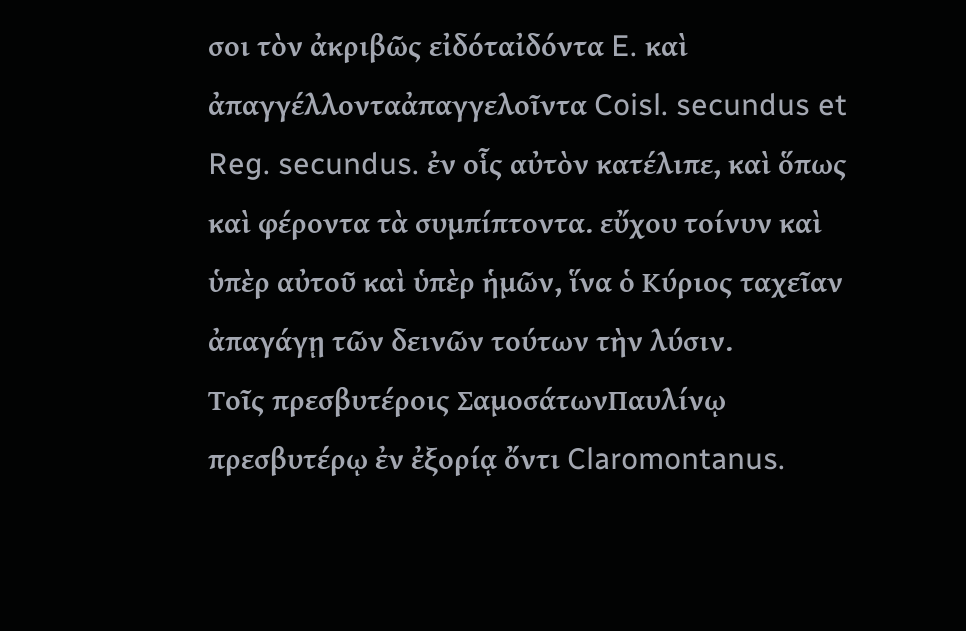σοι τὸν ἀκριβῶς εἰδόταἰδόντα E. καὶ ἀπαγγέλλονταἀπαγγελοῖντα Coisl. secundus et Reg. secundus. ἐν οἷς αὐτὸν κατέλιπε, καὶ ὅπως καὶ φέροντα τὰ συμπίπτοντα. εὔχου τοίνυν καὶ ὑπὲρ αὐτοῦ καὶ ὑπὲρ ἡμῶν, ἵνα ὁ Κύριος ταχεῖαν ἀπαγάγῃ τῶν δεινῶν τούτων τὴν λύσιν.
Τοῖς πρεσβυτέροις ΣαμοσάτωνΠαυλίνῳ πρεσβυτέρῳ ἐν ἐξορίᾳ ὄντι Claromontanus.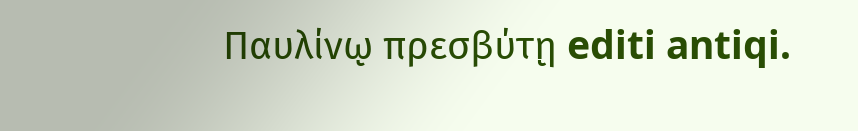Παυλίνῳ πρεσβύτῃ editi antiqi.